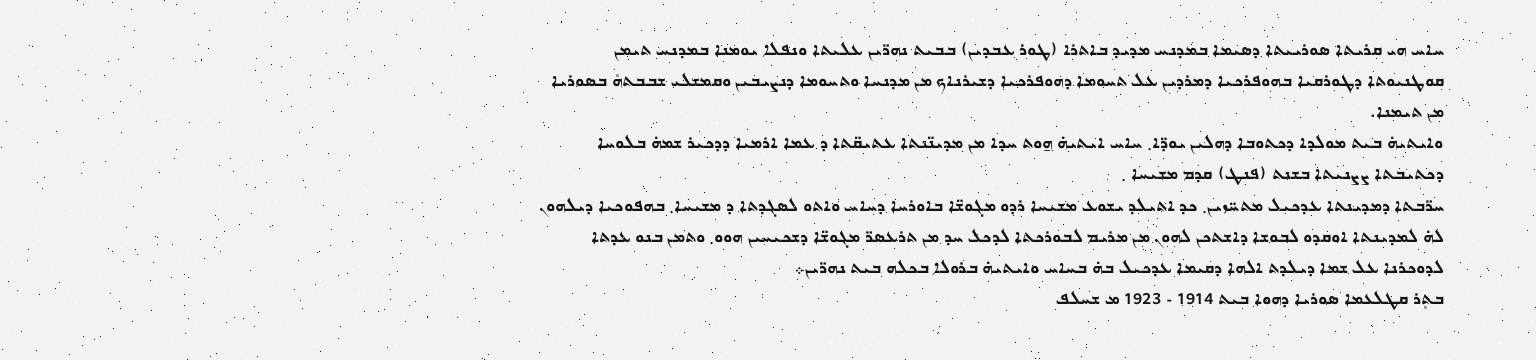ܚܐܚ ܗܝ ܩܪܝܬܐ ܣܘܪܝܝܬܐ ܕܣܝܡܐ ܒܡܕܢܚ ܡܕܝܕ ܒܐܬܪܐ (ܛܘܪ ܥܒܕܝܢ) ܒܒܝܬ ܢܗܪ̈ܝܢ ܥܠܝܬܐ ܘܢܦܠܐ ܝܘܡܢܐ ܒܡܕܢܚ ܬܝܡܢ ܩܘܛܢܝܘܬܐ ܕܛܘܪܩܝܐ ܒܗܘܦܪܟܝܐ ܕܡܪܕܝܢ ܥܠ ܬܚܘܡܐ ܕܗܘܦܪܟܝܐ ܕܫܝܪܢܐܟ ܡܢ ܡܕܢܚܐ ܘܬܚܘܡܐ ܕܢܨܝܒܝܢ ܘܩܡܫܠܝ ܫܒܒܬܗ̊ ܒܣܘܪܝܐ ܡܢ ܬܝܡܢܐ.
ܘܐܝܬܝܗ̇ ܒܝܬ ܡܘܠܕܐ ܕܟܬܘܒܐ ܕܗܠܝܢ ܝܘܕ̈ܐ܂ ܚܐܚ ܐܝܬܝܗ̇ ܗ̱ܘܬ ܚܕܐ ܡܢ ܡܕܝܢ̈ܢܬܐ ܥܬܝܩ̈ܬܐ ܕ ܥܡܐ ܐܪܡܝܐ ܕܕܟܝܪ ܫܡܗ̇ ܒܠܘܚܐ ܕܟܬܝܒܬܐ ܨܨܢܝܬܐ ܒܫܢܬ (ܦܢܛ) ܩܕܡ ܡܫܝܚܐ ܂
ܚܪ̈ܒܬܐ ܕܡܕܝܢܬܐ ܥܕܟܝܠ ܡܬܚ̈ܙܝܢ܂ ܟܕ ܐܬܝܠܕ ܝܫܘܥ ܡܫܝܚܐ ܪܕܘ ܡܓܘܫ̈ܐ ܒܐܘܪܚܐ ܕܚܐܚ ܘܐܬܘ ܠܣܓܕܬܐ ܕ ܡܫܝܚܐ܂ ܒܗܦܘܟܝܐ ܕܝܠܗܘܢ ܠܗ̇ ܠܡܕܝܢܬܐ ܐܘܩܕܘ ܠܒܘܫܐ ܕܐܫܬܟܢ ܠܗܘܢ ܡܢ ܡܪܝܡ ܠܒܘܪܟܬܐ ܠܕܟܠ ܚܕ ܡܢ ܬܪܥܣܪ̈ ܡܓܘܫ̈ܐ ܕܫܟܝܚܝܢ ܗܘܘ܂ ܘܬܡܢ ܒܢܘ ܥܕܬܐ ܠܕܘܟܪܢܐ ܥܠ ܫܡܐ ܕܝܠܕܬ ܐܠܗܐ ܕܩܝܡܐ ܥܕܟܝܠ ܒܗ̇ ܒܚܐܚ ܘܐܝܬܝܗ̇ ܒܪܘܠܐ ܒܟܠܗ ܒܝܬ ܢܗܪ̈ܝܢ܀
ܒܬ̥ܪ ܩܛܠܥܡܐ ܣܘܪܝܐ ܕܗܘܐ ܒܝܬ 1914 - 1923 ܡ ܫܚܠܦ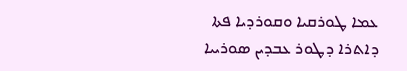ܥܡܐ ܛܘܪܩܝܐ ܘܩܘܪܕܝܐ ܦܬܐ ܕܐܬܪܐ ܕܛܘܪ ܥܒܕܝܢ ܣܘܪܝܝܐ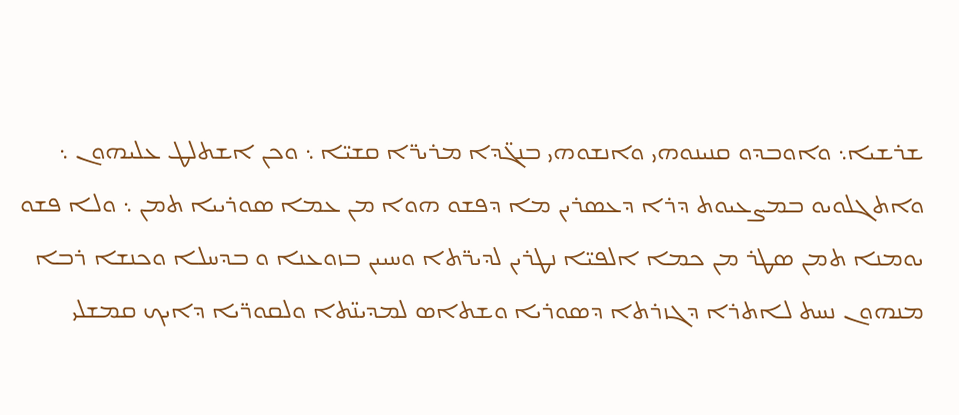ܫܪܫܝܐ܆ ܘܐܘܒܕܘ ܩܢܝܢܘܗܝ ܘܐܢܫܘܗܝ ܒܢܓ̈ܕܐ ܡܪܝܪ̈ܐ ܩܫܝ̈ܐ ܆ ܘܟܢ ܐܫܬܠܛ ܥܠܝܗܘܢ ܆ ܘܐܬܓܠܘܝܘ ܒܡܨܥܝܘܬ ܕܪܐ ܕܥܣܪܝܢ ܡܐ ܕܦܫܘ ܗܘܐ ܡܢ ܥܡܐ ܣܘܪܝܝܐ ܬܡܢ ܆ ܘܠܐ ܦܫܘ ܝܘܡܢܐ ܬܡܢ ܣܛܪ ܡܢ ܟܡܐ ܐܠܦܝ̈ܐ ܢܛܪܝܢ ܠܕܝܪ̈ܬܐ ܘܚܝܝܢ ܒܙܘܥܢܐ ܘ ܒܕܚܠܐ ܘܟܢܫܐ ܪܒܐ ܡܢܗܘܢ ܢܚܬ ܠܐܬܪܐ ܕܓܙܪܬܐ ܕܣܘܪܝܐ ܘܫܬܐܣ ܠܡܕܝܢ̈ܬܐ ܘܠܩܘܪ̈ܝܐ ܕܐܝܟ ܩܡܫܠܝ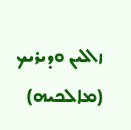ܙܐܠܝܢ ܘܕܝܪܝܟ (ܡܐܠܟܝܗ)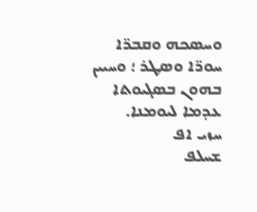ܘܚܣܟܗ ܘܩܒܪ̈ܐ ܚܘܪ̈ܐ ܘܣܛܪ ؛ ܘܚܝܝܢ ܒܗܘܢ ܒܣܓܝܘܬܐ ܥܕܡܐ ܠܝܘܡܢܐ.
ܚܙܝ ܐܦ
ܫܚܠܦ